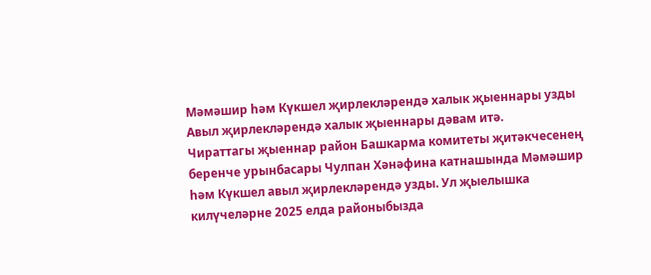Мәмәшир һәм Күкшел җирлекләрендә халык җыеннары узды
Авыл җирлекләрендә халык җыеннары дәвам итә.
Чираттагы җыеннар район Башкарма комитеты җитәкчесенең беренче урынбасары Чулпан Хәнәфина катнашында Мәмәшир һәм Күкшел авыл җирлекләрендә узды. Ул җыелышка килүчеләрне 2025 елда районыбызда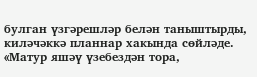булган үзгәрешләр белән таныштырды, киләчәккә планнар хакында сөйләде.
«Матур яшәү үзебездән тора,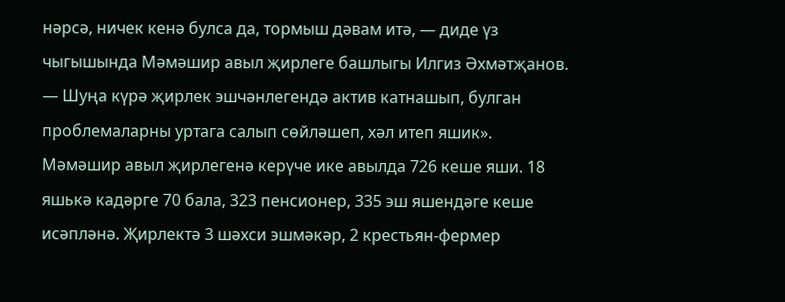нәрсә, ничек кенә булса да, тормыш дәвам итә, — диде үз чыгышында Мәмәшир авыл җирлеге башлыгы Илгиз Әхмәтҗанов. — Шуңа күрә җирлек эшчәнлегендә актив катнашып, булган проблемаларны уртага салып сөйләшеп, хәл итеп яшик».
Мәмәшир авыл җирлегенә керүче ике авылда 726 кеше яши. 18 яшькә кадәрге 70 бала, 323 пенсионер, 335 эш яшендәге кеше исәпләнә. Җирлектә 3 шәхси эшмәкәр, 2 крестьян-фермер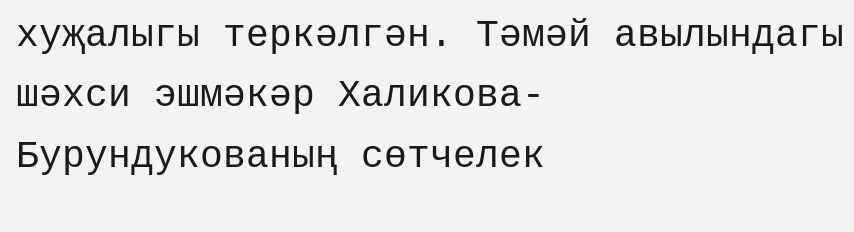хуҗалыгы теркәлгән. Тәмәй авылындагы шәхси эшмәкәр Халикова- Бурундукованың сөтчелек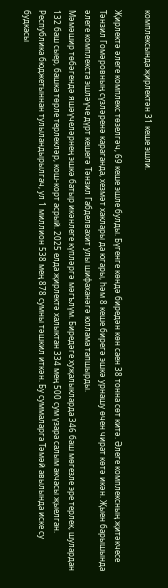комплексында җирлектән 31 кеше эшли.

Җирлектә әлеге комплекс төзелгәч, 69 кеше эшле булды. Бүгенге көндә биредән көн саен 38 тонна сөт китә. Әлеге комплексның җитәкчесе Тәнзил Гомәровның сүзләренә караганда, хезмәт хаклары да югары, һәм 8 кеше бирегә эшкә урнашу өчен чират көтә икән. Җыен барышында әлеге комплекста эшләүче дүрт кешегә Тәнзил Габделвахит улы шифаханәгә юллама тапшырды.
Мәмәшир төбәгендә яшәүчеләрнең эшкә батыр икәнлеге күпләргә мәгълүм. Биредәге хуҗалыкларда 346 баш мөгезле эре терлек, шулардан 132 баш сыер, башка төрле терлекләр, кош-корт асрый. 2025 елда җирлектә халыктан 334 мең 500 сум үзара салым акчасы җыелган. Республика бюджетыннан тулыландырылгач, ул 1 миллион 538 мең 878 сумны тәшкил иткән. Бу суммаларга Тәмәй авылында иске су будкасы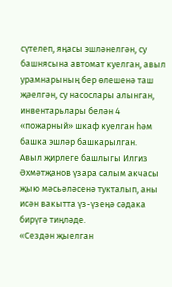сүтелеп, яңасы эшләнелгән, су башнясына автомат куелган, авыл урамнарының бер өлешенә таш җәелгән, су насослары алынган, инвентарьлары белән 4 «пожарный» шкаф куелган һәм башка эшләр башкарылган.
Авыл җирлеге башлыгы Илгиз Әхмәтҗанов үзара салым акчасы җыю мәсьәләсенә тукталып, аны исән вакытта үз-үзеңә сәдака бирүгә тиңләде.
«Сездән җыелган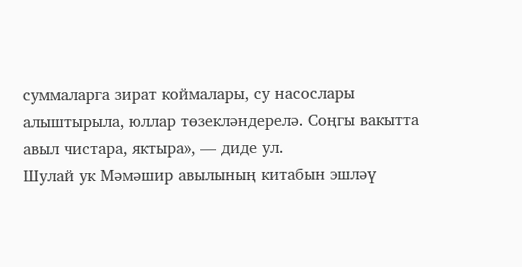суммаларга зират коймалары, су насослары алыштырыла, юллар төзекләндерелә. Соңгы вакытта авыл чистара, яктыра», — диде ул.
Шулай ук Мәмәшир авылының китабын эшләү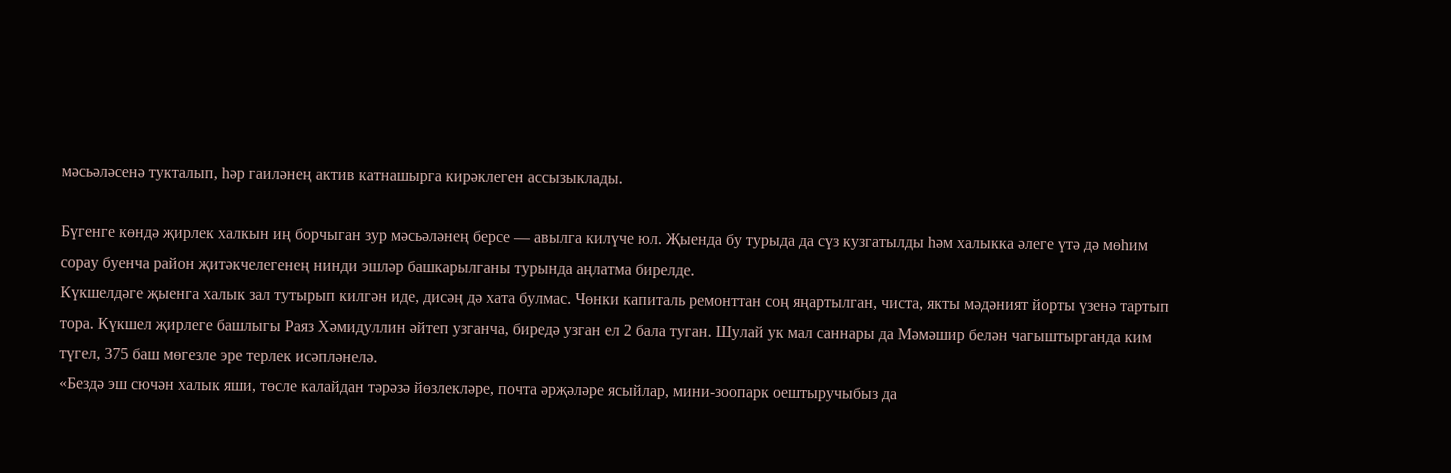мәсьәләсенә тукталып, һәр гаиләнең актив катнашырга кирәклеген ассызыклады.

Бүгенге көндә җирлек халкын иң борчыган зур мәсьәләнең берсе — авылга килүче юл. Җыенда бу турыда да сүз кузгатылды һәм халыкка әлеге үтә дә мөһим сорау буенча район җитәкчелегенең нинди эшләр башкарылганы турында аңлатма бирелде.
Күкшелдәге җыенга халык зал тутырып килгән иде, дисәң дә хата булмас. Чөнки капиталь ремонттан соң яңартылган, чиста, якты мәдәният йорты үзенә тартып тора. Күкшел җирлеге башлыгы Раяз Хәмидуллин әйтеп узганча, биредә узган ел 2 бала туган. Шулай ук мал саннары да Мәмәшир белән чагыштырганда ким түгел, 375 баш мөгезле эре терлек исәпләнелә.
«Бездә эш сючән халык яши, төсле калайдан тәрәзә йөзлекләре, почта әрҗәләре ясыйлар, мини-зоопарк оештыручыбыз да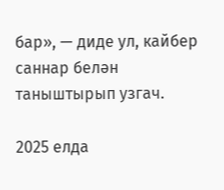бар», — диде ул, кайбер саннар белән таныштырып узгач.

2025 елда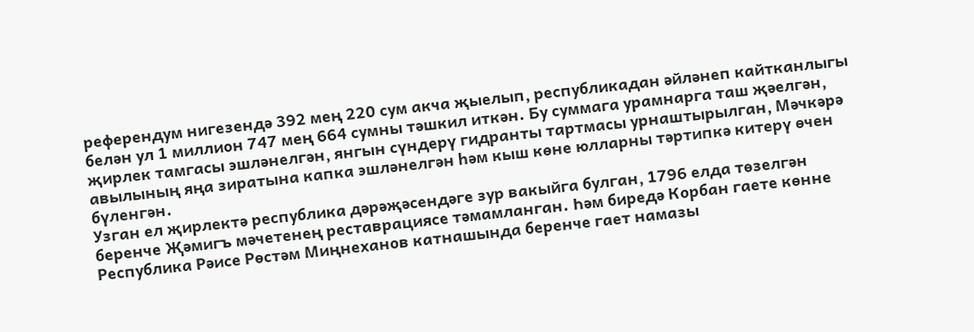референдум нигезендә 392 мең 220 сум акча җыелып, республикадан әйләнеп кайтканлыгы белән ул 1 миллион 747 мең 664 сумны тәшкил иткән. Бу суммага урамнарга таш җәелгән, җирлек тамгасы эшләнелгән, янгын сүндерү гидранты тартмасы урнаштырылган, Мәчкәрә авылының яңа зиратына капка эшләнелгән һәм кыш көне юлларны тәртипкә китерү өчен бүленгән.
Узган ел җирлектә республика дәрәҗәсендәге зур вакыйга булган, 1796 елда төзелгән беренче Җәмигъ мәчетенең реставрациясе тәмамланган. Һәм биредә Корбан гаете көнне Республика Рәисе Рөстәм Миңнеханов катнашында беренче гает намазы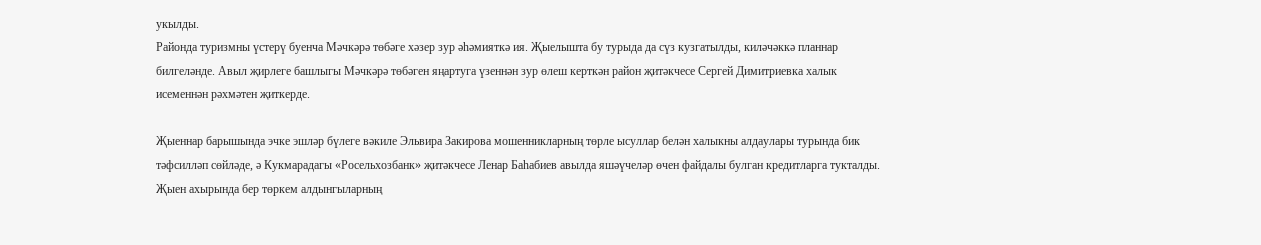укылды.
Районда туризмны үстерү буенча Мәчкәрә төбәге хәзер зур әһәмияткә ия. Җыелышта бу турыда да сүз кузгатылды, киләчәккә планнар билгеләнде. Авыл җирлеге башлыгы Мәчкәрә төбәген яңартуга үзеннән зур өлеш керткән район җитәкчесе Сергей Димитриевка халык исеменнән рәхмәтен җиткерде.

Җыеннар барышында эчке эшләр бүлеге вәкиле Эльвира Закирова мошенникларның төрле ысуллар белән халыкны алдаулары турында бик тәфсилләп сөйләде, ә Кукмарадагы «Росельхозбанк» җитәкчесе Ленар Баһабиев авылда яшәүчеләр өчен файдалы булган кредитларга тукталды.
Җыен ахырында бер төркем алдынгыларның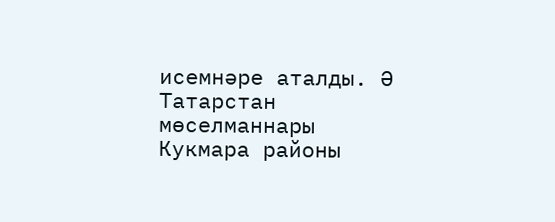исемнәре аталды. Ә Татарстан мөселманнары Кукмара районы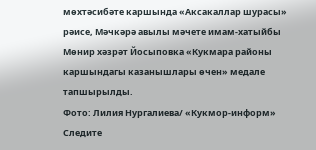мөхтәсибәте каршында «Аксакаллар шурасы» рәисе, Мәчкәрә авылы мәчете имам-хатыйбы Мөнир хәзрәт Йосыповка «Кукмара районы каршындагы казанышлары өчен» медале тапшырылды.
Фото: Лилия Нургалиева/ «Кукмор-информ»
Следите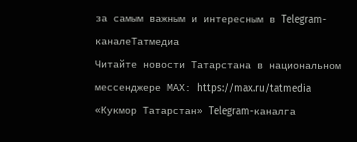за самым важным и интересным в Telegram-каналеТатмедиа
Читайте новости Татарстана в национальном мессенджере MАХ: https://max.ru/tatmedia
«Кукмор Татарстан» Telegram-каналга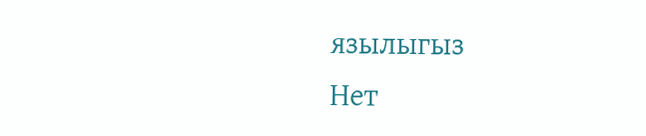язылыгыз
Нет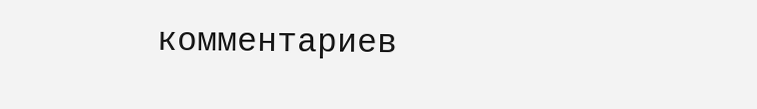комментариев